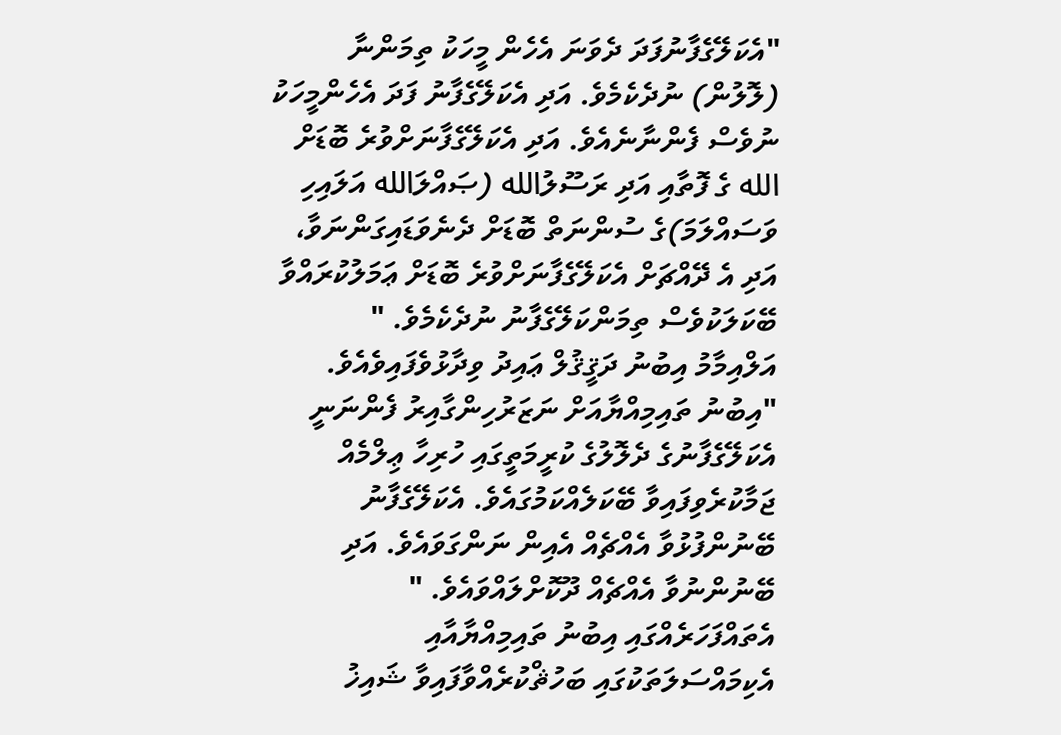"އެކަލޭގެފާނުފަދަ ދެވަނަ އެހެން މީހަކު ތިމަންނާ (ލޮލުން) ނުދެކެމެވެ. އަދި އެކަލޭގެފާނު ފަދަ އެހެންމީހަކު ނުވެސް ފެންނާނެއެވެ. އަދި އެކަލޭގެފާނަށްވުރެ ބޮޑަށް الله ގެ ފޮތާއި އަދި ރަސޫލުالله (ޞައްލަالله އަލައިހި ވަސައްލަމަ)ގެ ސުންނަތް ބޮޑަށް ދެނެވަޑައިގަންނަވާ، އަދި އެ ދޭއްޗަށް އެކަލޭގެފާނަށްވުރެ ބޮޑަށް ޢަމަލުކުރައްވާ ބޭކަލަކުވެސް ތިމަންކަލޭގެފާނު ނުދެކެމެވެ. "
އަލްއިމާމު އިބުނު ދަޤީޤުލް ޢައިދު ވިދާޅުވެފައިވެއެވެ.
"އިބުނު ތައިމިއްޔާއަށް ނަޒަރުހިންގާއިރު ފެންނަނީ އެކަލޭގެފާނުގެ ދެލޮލުގެ ކުރީމަތީގައި ހުރިހާ ޢިލްމެއް ޖަމާކުރެވިފައިވާ ބޭކަލެއްކަމުގައެވެ. އެކަލޭގެފާނު ބޭނުންފުޅުވާ އެއްޗެއް އެއިން ނަންގަވައެވެ. އަދި ބޭނުންނުވާ އެއްޗެއް ދޫކޮށްލައްވައެވެ. "
އެތައްފަހަރެއްގައި އިބުނު ތައިމިއްޔާއާއި އެކިމައްސަލަތަކުގައި ބަހުޘްކުރެއްވާފައިވާ ޝައިޚު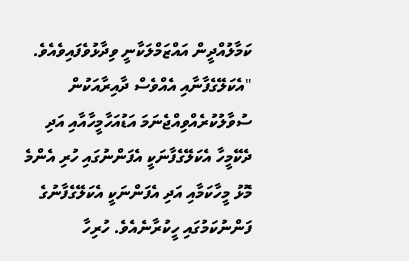ކަމާލުއްދީން އައްޒަމްލަކާނީ ވިދާޅުވެފައިވެއެވެ.
"އެކަލޭގެފާނާއި އެއްވެސް ދާއިރާއަކުން ސުވާލުކުރެއްވިއްޖެނަމަ އަޑުއަހާމީހާއާއި އަދި ދެކޭމީހާ އެކަލޭގެފާނަކީ އެފަންނުގައި ހުރި އެންމެ މޮޅު މީހާކަމާއި އަދި އެފަންނަކީ އެކަލޭގެފާނުގެ ފަންނުކަމުގައި ހީކުރާނެއެވެ. ހުރިހާ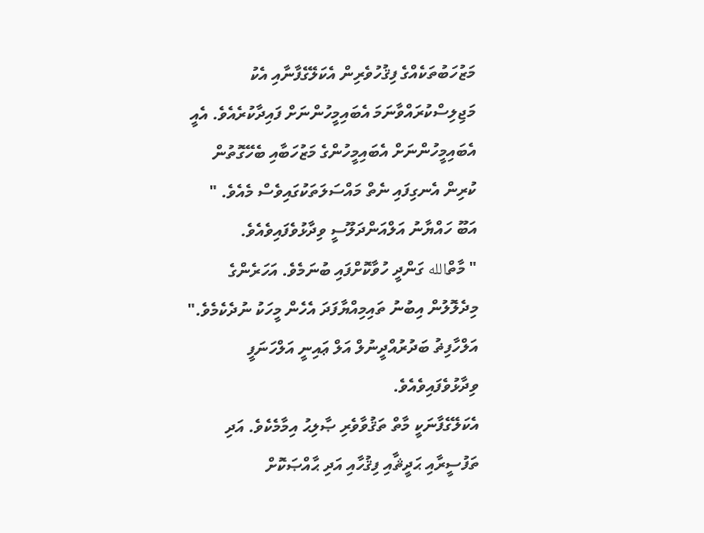މަޒުހަބުތަކެއްގެ ފިޤުހުވެރިން އެކަލޭގެފާނާއި އެކު މަޖިލިސްކުރައްވާނަމަ އެބައިމީހުންނަށް ފައިދާކުރެއެވެ. އެއީ އެބައިމީހުންނަށް އެބައިމީހުންގެ މަޒުހަބާއި ބެހޭގޮތުން ކުރިން އެނގިފައި ނެތް މައްސަލަތަކުގައިވެސް މެއެވެ. "
އަބޫ ހައްޔާނު އަލްއަންދަލޫސީ ވިދާޅުވެފައިވެއެވެ.
" މާތްالله ގަންދީ ހުވާކޮށްފައި ބުނަމެވެ. އަހަރެންގެ މިދެލޮލުން އިބުނު ތައިމިއްޔާފަދަ އެހެން މީހަކު ނުދެކެމެވެ."
އަލްހާފިޡު ބަދުރުއްދީނުލް އަލް ޢައިނީ އަލްހަނަފީ ވިދާޅުވެފައިވެއެވެ.
އެކަލޭގެފާނަކީ މާތް ތަޤުވާވެރި ޞާލިޙު އިމާމެކެވެ. އަދި ތަފުސީރާއި ޙަދީޘާއި ފިޤުހާއި އަދި ޙާއްޞަކޮށް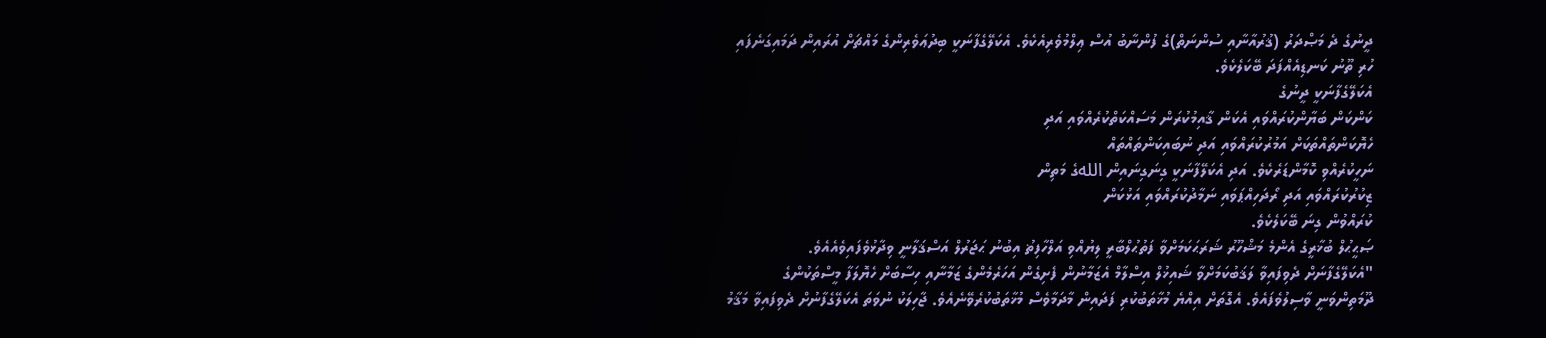ދީނުގެ ދެ މަޞްދަރު (ޤުރުއާނާއި ސުންނަތް)ގެ ފުންނާބު އުސް ޢިލްމުވެރިއެކެވެ. އެކަލޭގެފާނަކީ ބިދުޢަވެރިންގެ މައްޗަށް އުރައިން ދަމައިގަނެފައި ހުރި ތޫނު ކަނޑިއެއްފަދަ ބޭކަލެކެވެ.
އެކަލޭގެފާނަކީ ދީނުގެ
ކަންކަން ބަޔާންކުރައްވައި އެކަން ޤާއިމުކުރަން މަސައްކަތްކުރެއްވައި އަދި
ހެޔޮކަންތައްތަކަށް އަމުރުކުރައްވައި އަދި ނުބައިކަންތައްތައް
ނަހީކުރެއްވި ކޮމާންޑަރެކެވެ. އަދި އެކަލޭފާނަކީ ގިނަގިނައިން اللهގެ މަތިން
ޒިކުރުކުރައްވައި އަދި ރޯދަހިއްޕަވައި ނަމާދުކުރައްވައި އަޅުކަން
ކުރައްވުން ގިނަ ބޭކަލެކެވެ.
ޞަޙީޙުލް ބުޚާރީގެ އެންމެ މަޝްހޫރު ޝަރަޙަކަމަށްވާ ފަތުޙުލްބާރީ ލިޔުއްވި އަލްހާފިޡު އިބުނު ޙަޖަރުލް އަސްޤަލާނީ ވިދާޅުވެފައިވެއެއެވެ.
"އެކަލޭގެފާނަށް ދެވިފައިވާ ލަޤަބުކަމަށްވާ ޝައިޚުލް އިސްލާމް އެޒަމާނުން ފެށިގެން އަހަރެމެންގެ ޒަމާނާއި ހިސާބަށް ހެޔޮލަފާ މީސްތަކުންގެ ދޫމަތިންވަނީ ވާސިލުވެފައެވެ. އެގޮތަށް އިއްޔެ މުޚާތަބުކުރި ފަދައިން މާދަމާވެސް މުޚާތަބުކުރެވޭނެއެވެ. ޖާހިލަކު ނުވަތަ އެކަލޭގެފާނުށް ދެވިފައިވާ މަޤާމު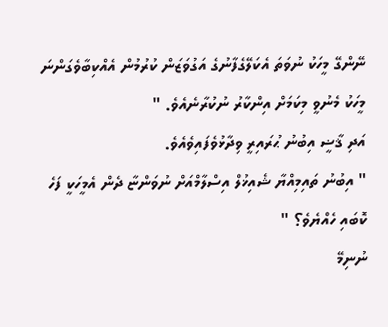ނޭންގޭ މީހަކު ނުވަތަ އެކަލޭގެފާނުގެ އަގުވަޒަން ކުރުމުން އެއްކިބާވެގަންނަ މީހަކު މެނުވީ މިކަމަށް އިންކާރު ނުކުރާނެއެވެ. "
އަދި ޤާޟީ އިބުނު ޙުރައިރީ ވިދާޅުވެފައިވެއެވެ.
" އިބުނު ތައިމިއްޔާ ޝެއިޚުލް އިސްލާމްއަށް ނުވަންޏާ ދެން އެމީހަކީ ފަހެ ކޮބައި ހެއްޔެވެ؟ "
ނުނިމޭ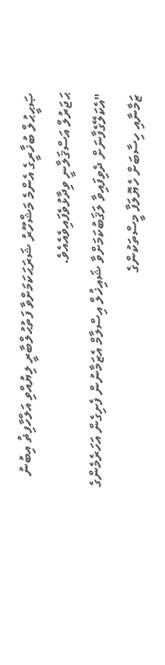ޞަޙީޙުލް ބުޚާރީގެ އެންމެ މަޝްހޫރު ޝަރަޙަކަމަށްވާ ފަތުޙުލްބާރީ ލިޔުއްވި އަލްހާފިޡު އިބުނު ޙަޖަރުލް އަސްޤަލާނީ ވިދާޅުވެފައިވެއެއެވެ.
"އެކަލޭގެފާނަށް ދެވިފައިވާ ލަޤަބުކަމަށްވާ ޝައިޚުލް އިސްލާމް އެޒަމާނުން ފެށިގެން އަހަރެމެންގެ ޒަމާނާއި ހިސާބަށް ހެޔޮލަފާ މީސްތަކުންގެ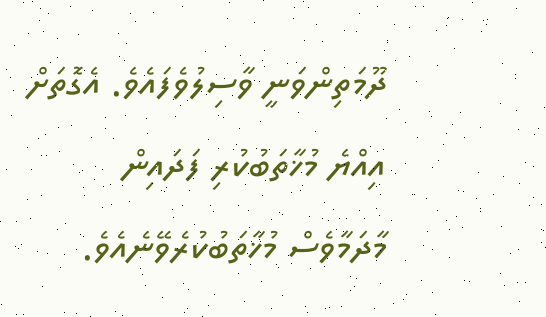ދޫމަތިންވަނީ ވާސިލުވެފައެވެ. އެގޮތަށް އިއްޔެ މުޚާތަބުކުރި ފަދައިން މާދަމާވެސް މުޚާތަބުކުރެވޭނެއެވެ.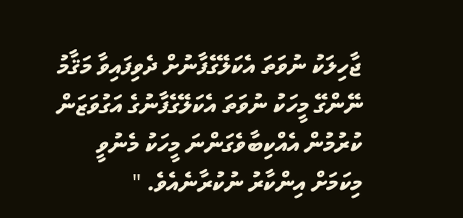ޖާހިލަކު ނުވަތަ އެކަލޭގެފާނުށް ދެވިފައިވާ މަޤާމު ނޭންގޭ މީހަކު ނުވަތަ އެކަލޭގެފާނުގެ އަގުވަޒަން ކުރުމުން އެއްކިބާވެގަންނަ މީހަކު މެނުވީ މިކަމަށް އިންކާރު ނުކުރާނެއެވެ. "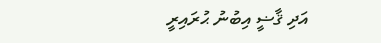އަދި ޤާޟީ އިބުނު ޙުރައިރީ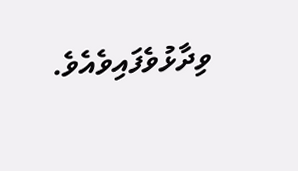ވިދާޅުވެފައިވެއެވެ.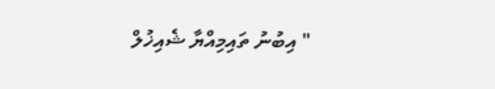" އިބުނު ތައިމިއްޔާ ޝެއިޚުލް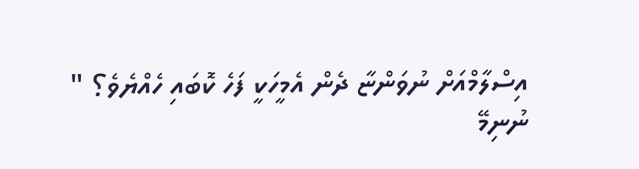އިސްލާމްއަށް ނުވަންޏާ ދެން އެމީހަކީ ފަހެ ކޮބައި ހެއްޔެވެ؟ "
ނުނިމޭ